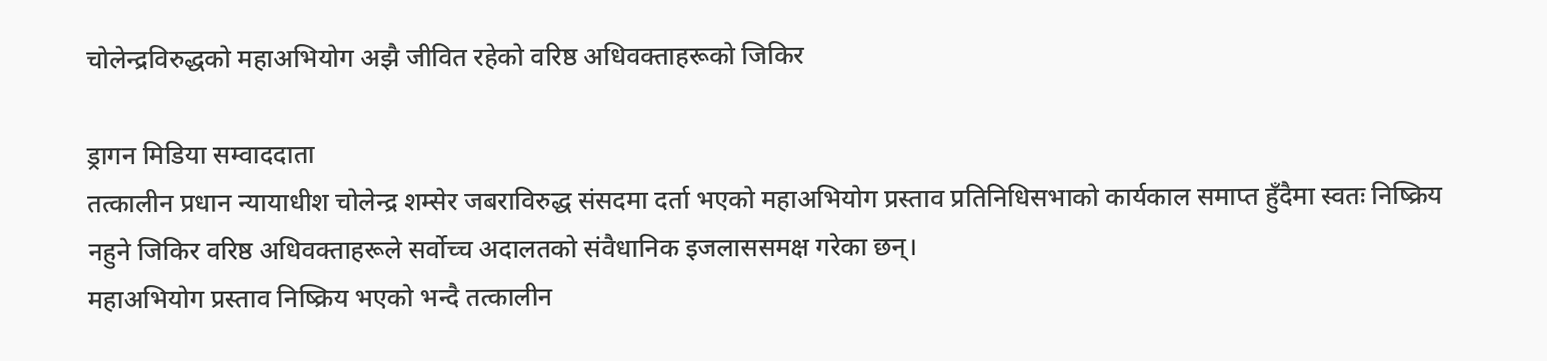चोलेन्द्रविरुद्धको महाअभियोग अझै जीवित रहेको वरिष्ठ अधिवक्ताहरूको जिकिर

ड्रागन मिडिया सम्वाददाता
तत्कालीन प्रधान न्यायाधीश चोलेन्द्र शम्सेर जबराविरुद्ध संसदमा दर्ता भएको महाअभियोग प्रस्ताव प्रतिनिधिसभाको कार्यकाल समाप्त हुँदैमा स्वतः निष्क्रिय नहुने जिकिर वरिष्ठ अधिवक्ताहरूले सर्वोच्च अदालतको संवैधानिक इजलाससमक्ष गरेका छन्।
महाअभियोग प्रस्ताव निष्क्रिय भएको भन्दै तत्कालीन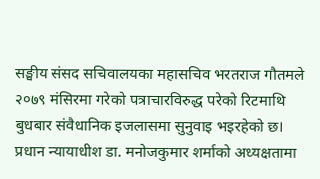सङ्घीय संसद सचिवालयका महासचिव भरतराज गौतमले २०७९ मंसिरमा गरेको पत्राचारविरुद्ध परेको रिटमाथि बुधबार संवैधानिक इजलासमा सुनुवाइ भइरहेको छ।
प्रधान न्यायाधीश डा. मनोजकुमार शर्माको अध्यक्षतामा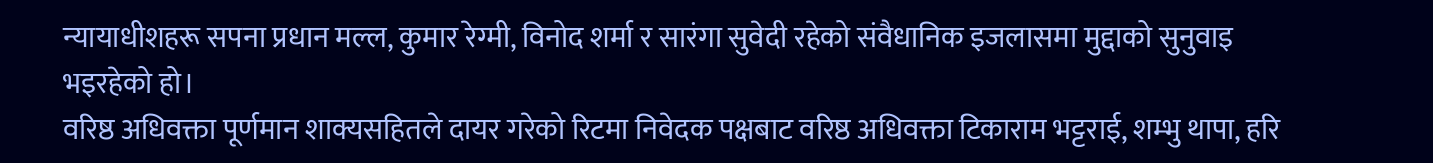न्यायाधीशहरू सपना प्रधान मल्ल, कुमार रेग्मी, विनोद शर्मा र सारंगा सुवेदी रहेको संवैधानिक इजलासमा मुद्दाको सुनुवाइ भइरहेको हो।
वरिष्ठ अधिवक्ता पूर्णमान शाक्यसहितले दायर गरेको रिटमा निवेदक पक्षबाट वरिष्ठ अधिवक्ता टिकाराम भट्टराई, शम्भु थापा, हरि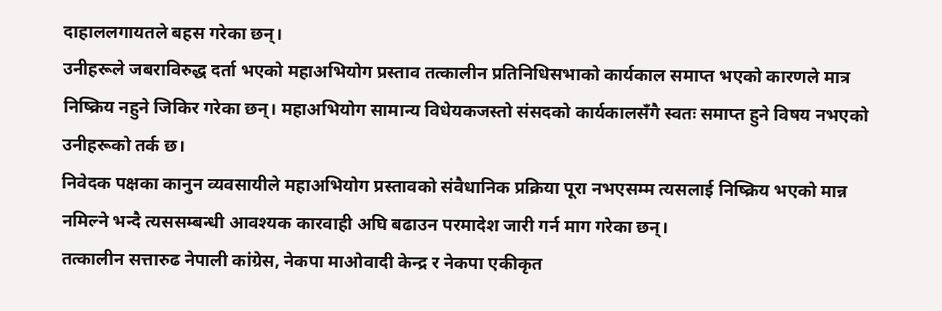दाहाललगायतले बहस गरेका छन्।
उनीहरूले जबराविरुद्ध दर्ता भएको महाअभियोग प्रस्ताव तत्कालीन प्रतिनिधिसभाको कार्यकाल समाप्त भएको कारणले मात्र निष्क्रिय नहुने जिकिर गरेका छन्। महाअभियोग सामान्य विधेयकजस्तो संसदको कार्यकालसँगै स्वतः समाप्त हुने विषय नभएको उनीहरूको तर्क छ।
निवेदक पक्षका कानुन व्यवसायीले महाअभियोग प्रस्तावको संवैधानिक प्रक्रिया पूरा नभएसम्म त्यसलाई निष्क्रिय भएको मान्न नमिल्ने भन्दै त्यससम्बन्धी आवश्यक कारवाही अघि बढाउन परमादेश जारी गर्न माग गरेका छन्।
तत्कालीन सत्तारुढ नेपाली कांग्रेस, नेकपा माओवादी केन्द्र र नेकपा एकीकृत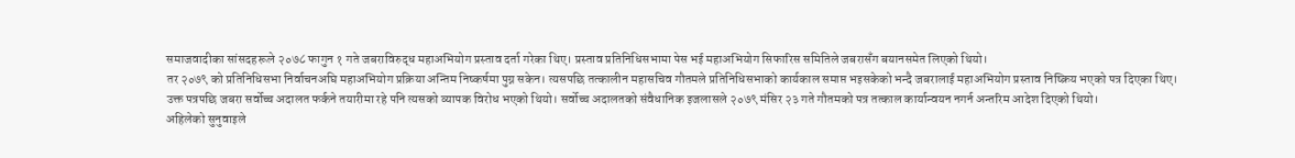समाजवादीका सांसदहरूले २०७८ फागुन १ गते जबराविरुद्ध महाअभियोग प्रस्ताव दर्ता गरेका थिए। प्रस्ताव प्रतिनिधिसभामा पेस भई महाअभियोग सिफारिस समितिले जबरासँग बयानसमेत लिएको थियो।
तर २०७९ को प्रतिनिधिसभा निर्वाचनअघि महाअभियोग प्रक्रिया अन्तिम निष्कर्षमा पुग्न सकेन। त्यसपछि तत्कालीन महासचिव गौतमले प्रतिनिधिसभाको कार्यकाल समाप्त भइसकेको भन्दै जबरालाई महाअभियोग प्रस्ताव निष्क्रिय भएको पत्र दिएका थिए।
उक्त पत्रपछि जबरा सर्वोच्च अदालत फर्कने तयारीमा रहे पनि त्यसको व्यापक विरोध भएको थियो। सर्वोच्च अदालतको संवैधानिक इजलासले २०७९ मंसिर २३ गते गौतमको पत्र तत्काल कार्यान्वयन नगर्न अन्तरिम आदेश दिएको थियो।
अहिलेको सुनुवाइले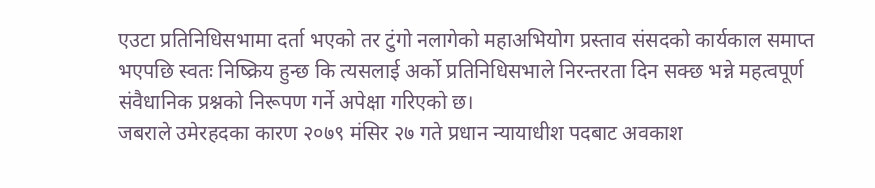एउटा प्रतिनिधिसभामा दर्ता भएको तर टुंगो नलागेको महाअभियोग प्रस्ताव संसदको कार्यकाल समाप्त भएपछि स्वतः निष्क्रिय हुन्छ कि त्यसलाई अर्को प्रतिनिधिसभाले निरन्तरता दिन सक्छ भन्ने महत्वपूर्ण संवैधानिक प्रश्नको निरूपण गर्ने अपेक्षा गरिएको छ।
जबराले उमेरहदका कारण २०७९ मंसिर २७ गते प्रधान न्यायाधीश पदबाट अवकाश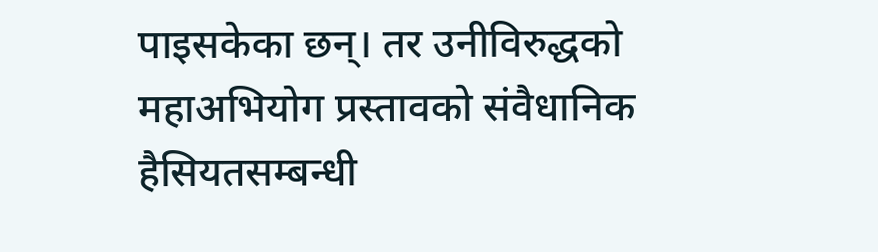पाइसकेका छन्। तर उनीविरुद्धको महाअभियोग प्रस्तावको संवैधानिक हैसियतसम्बन्धी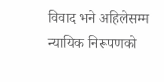विवाद भने अहिलेसम्म न्यायिक निरूपणको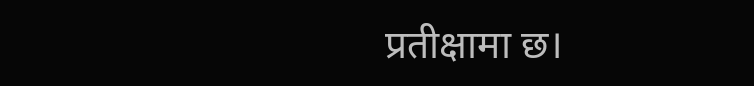प्रतीक्षामा छ।